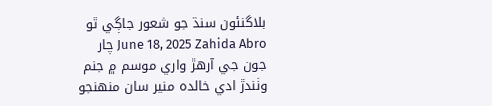بلاگنئون سنڌ جو شعور جاڳي ٿو June 18, 2025 Zahida Abro چار جون جي آرھڙ واري موسم ۾ جنم وٺندڙ ادي خالده منير سان منهنجو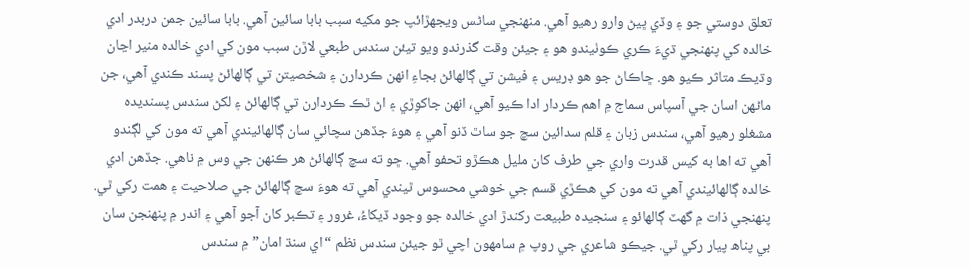تعلق دوستي جو ۽ وڏي ڀيڻ وارو رھيو آھي. منهنجي ساڻس ويجھڙائپ جو مکيه سبب بابا سائين آھي. بابا سائين جمن دربدر ادي خالده کي پنهنجي ڌيءَ ڪري ڪوٺيندو ھو ۽ جيئن وقت گذرندو ويو تيئن سندس طبعي لاڙن سبب مون کي ادي خالده منير اڃان وڌيڪ متاثر ڪيو ھو. ڇاڪاڻ جو ھو ڊريس ۽ فيشن تي ڳالھائڻ بجاءِ انهن ڪردارن ۽ شخصيتن تي ڳالھائڻ پسند ڪندي آھي، جن ماڻھن اسان جي آسپاس سماج ۾ اھم ڪردار ادا ڪيو آھي، انهن جاکوِڙي ۽ اڻ ٿڪ ڪردارن تي ڳالهائڻ ۽ لکڻ سندس پسنديده مشغلو رھيو آھي، سندس زبان ۽ قلم سدائين سچ جو ساٿ ڏنو آهي ۽ هوءَ جڏهن سچائي سان ڳالهائيندي آھي ته مون کي لڳندو آھي ته اها به کيس قدرت واري جي طرف کان مليل هڪڙو تحفو آهي. ڇو ته سچ ڳالهائڻ هر ڪنهن جي وس ۾ ناهي. جڏهن ادي خالده ڳالهائيندي آھي ته مون کي هڪڙي قسم جي خوشي محسوس ٿيندي آهي ته هوءَ سچ ڳالهائڻ جي صلاحيت ۽ همت رکي ٿي. پنهنجي ذات ۾ گھٽ ڳالهائو ۽ سنجيده طبيعت رکندڙ ادي خالده جو وجود ڏيکاءُ، غرور ۽ تڪبر کان آجو آهي ۽ اندر ۾ پنهنجن سان بي پناھ پيار رکي ٿي. جيڪو شاعري جي روپ ۾ سامهون اچي ٿو جيئن سندس نظم “اي سنڌ امان” ۾ سندس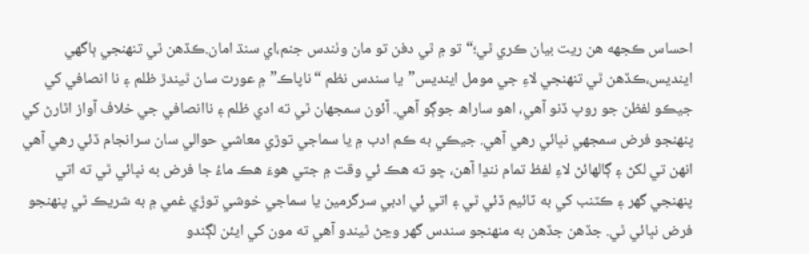احساس ڪجھه هن ريت بيان ڪري ٿي؛“تو ۾ ٿي دفن تو مان وٺندس جنم،اي سنڌ امان.ڪڏهن ٿي تنهنجي ٻاگھي اينديس،ڪڏهن ٿي تنهنجي لاءِ جي مومل اينديس”يا سندس نظم “ناپاڪ” ۾ عورت سان ٿيندڙ ظلم ۽ نا انصافي کي جيڪو لفظن جو روپ ڏنو آهي، اهو ساراھ جوڳو آهي. آئون سمجھان ٿي ته ادي ظلم ۽ ناانصافي جي خلاف آواز اٿارڻ کي پنهنجو فرض سمجھي نڀائي رهي آھي. جيڪي به ڪم ادب ۾ يا سماجي توڙي معاشي حوالي سان سرانجام ڏئي رهي آهي انهن تي لکڻ ۽ ڳالهائڻ لاءِ لفظ تمام ننڍا آهن، ڇو ته هڪ ئي وقت ۾ جتي هوءَ هڪ ماءُ جا فرض به نڀائي ٿي ته اتي پنهنجي گھر ۽ ڪٽنب کي به ٽائيم ڏئي ٿي ۽ اتي ئي ادبي سرگرمين يا سماجي خوشي توڙي غمي ۾ به شريڪ ٿي پنهنجو فرض نڀائي ٿي. جڏهن جڏهن به منهنجو سندس گھر وڃڻ ٿيندو آهي ته مون کي ايئن لڳندو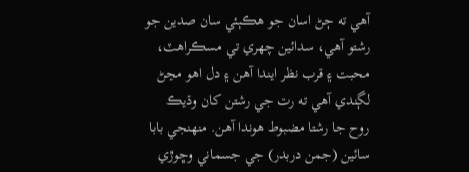آهي ته ڄڻ اسان جو هڪٻئي سان صدين جو رشتو آهي، سدائين چهري تي مسڪراهٽ، محبت ۽ قرب نظر ايندا آھن ۽ دل اھو مڃڻ لڳندي آھي ته رت جي رشتن کان وڌيڪ روح جا رشتا مضبوط هوندا آهن. منهنجي بابا سائين (جمن دربدر) جي جسماني وڇوڙي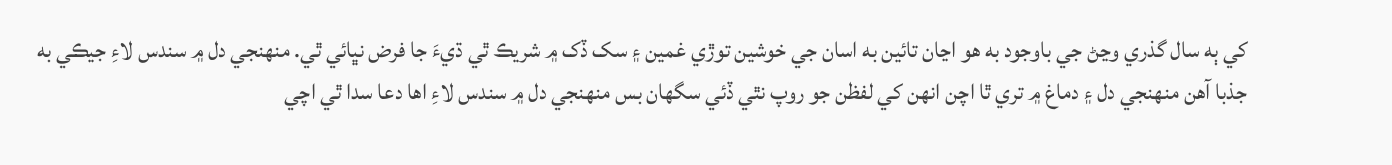کي ٻه سال گذري وڃڻ جي باوجود به هو اڃان تائين به اسان جي خوشين توڙي غمين ۽ سک ڏک ۾ شريڪ ٿي ڌيءَ جا فرض نڀائي ٿي. منهنجي دل ۾ سندس لاءِ جيڪي به جذبا آهن منهنجي دل ۽ دماغ ۾ تري ٿا اچن انهن کي لفظن جو روپ نٿي ڏئي سگھان بس منهنجي دل ۾ سندس لاءِ اها دعا سدا ٿي اچي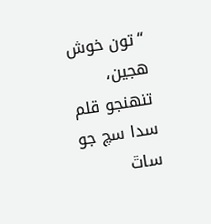“تون خوش هجين، تنهنجو قلم سدا سچ جو ساٿ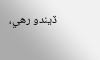ڏيندو رهي،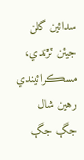سدائين گلن جيئن ٽڙندي، مسڪرائيندي رهين شال جڳ جڳ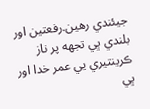جيئندي رهين.رفعتين اور بلندي ڀي تجهه پر ناز ڪرينتيري يي عمر خدا اور ڀي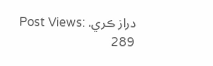دراز ڪري. Post Views: 289